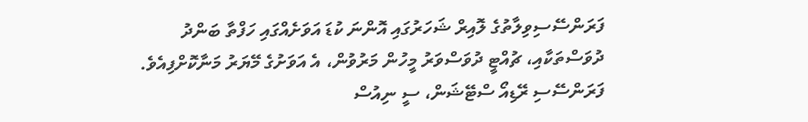ފަރަންސޭސިވިލާތުގެ ލޮއިރް ޝަހަރުގައި އޮންނަ ކުޑަ އަވަށެއްގައި ހަފްތާ ބަންދު ދުވަސްތަކާއި، ޗުއްޓީ ދުވަސްވަރު މީހުން މަރުވުން، އެ އަވަށުގެ މޭޔަރު މަނާކޮށްފިއެވެ.
ފަރަންސޭސި ރޭޑިއޯ ސްޓޭޝަން، ސީ ނިއުސް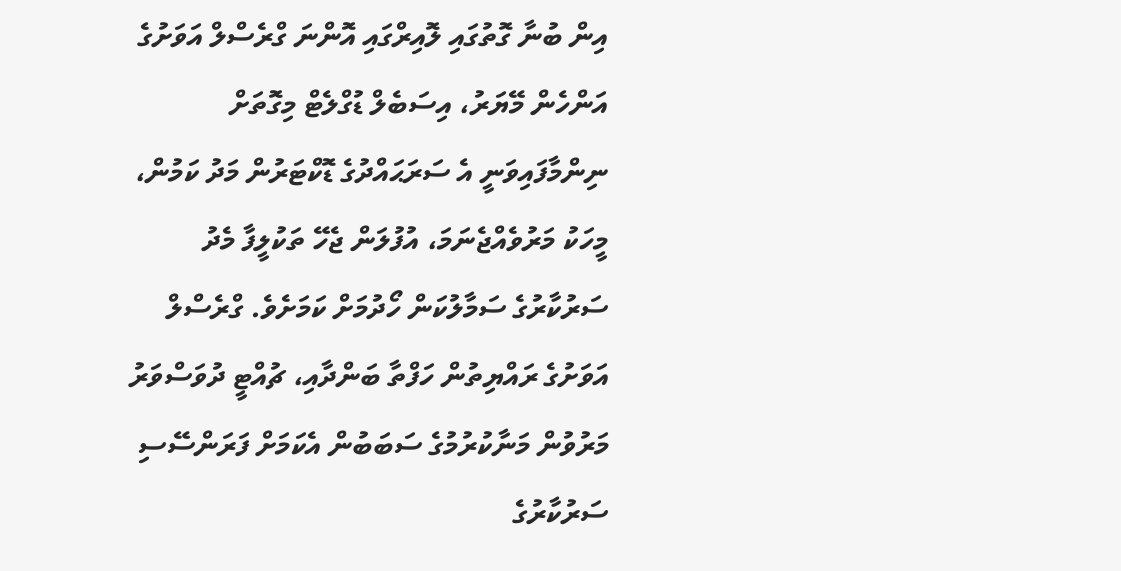އިން ބުނާ ގޮތުގައި ލޮއިރްގައި އޮންނަ ގްރެސްލް އަވަށުގެ އަންހެން މޭޔަރު، އިސަބެލް ޑުގްލެޓް މިގޮތަށް ނިންމާފައިވަނީ އެ ސަރަޙައްދުގެ ޑޮކްޓަރުން މަދު ކަމުން، މީހަކު މަރުވެއްޖެނަމަ، އުފުލަން ޖެހޭ ތަކުލީފާ މެދު ސަރުކާރުގެ ސަމާލުކަން ހޯދުމަށް ކަމަށެވެ. ގްރެސްލް އަވަށުގެ ރައްޔިތުން ހަފްތާ ބަންދާއި، ޗުއްޓީ ދުވަސްވަރު މަރުވުން މަނާކުރުމުގެ ސަބަބުން އެކަމަށް ފަރަންސޭސި ސަރުކާރުގެ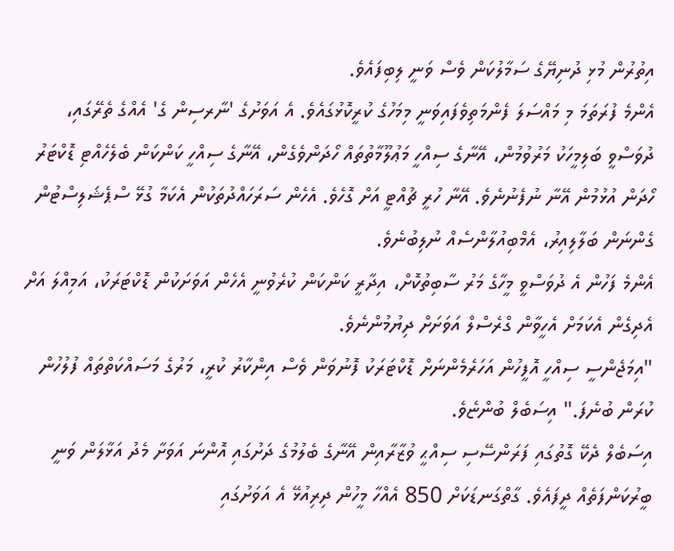އިތުރުން މުޅި ދުނިޔޭގެ ސަމާލުކަން ވެސް ވަނީ ލިބިފައެވެ.
އެންމެ ފުރަތަމަ މި މައްސަލަ ފެންމަތިވެފައިވަނީ މިމަހުގެ ކުރީކޮޅުގައެވެ. އެ އަވަށުގެ 'ނާރސިން ގެ' އެއްގެ ތެރޭގައި، ދުވަސްވީ ބަލިމީހަކު މަރުވުމުން، އޭނާގެ ސިއްހީ މަޢުލޫމާތުތައް ހޯދަންވެގެން، އޭނާގެ ސިއްހީ ކަންކަން ބެލެހެއްޓި ޑޮކްޓަރު ހޯދަން އުޅުމުން އޭނާ ނުފެނުނެވެ. އޭނާ ހުރީ ޗުއްޓީ އަށް ގޮހެވެ. އެހެން ސަރަހައްދުތަކުން އެކަމާ ގުޅޭ ސްޕެޝަލިސްޓުން ގެންނަން ބަލާލިއިރު، އެމްބިއުލާންސެއް ނުލިބުނެވެ.
އެންމެ ފަހުން އެ ދުވަސްވީ މީހާގެ މަރު ސާބިތުކޮށް، އިދާރީ ކަންކަން ކުރެވުނީ އެހެން އަވަށަކުން ޑޮކްޓަރަކު، އަމިއްލަ އަށް އެދިގެން އެކަމަށް އެހީވާން ގްރެސްލް އަވަށަށް ދިޔުމުންނެވެ.
"އިމަޖެންސީ ސިއްހީ އޮފީހުން އަހަރެމެންނަށް ޑޮކްޓަރަކު ފޮނުވަން ވެސް އިންކާރު ކުރީ، މަރުގެ މަސައްކަތްތައް ފުލުހުން ކުރަން ބުނެފަ." އިސަބެލް ބުންޏެވެ.
އިސަބެލް ދެކޭ ގޮތުގައި ފަރަންސޭސި ސިއްޙީ ވުޒާރާއިން އޭނާގެ ބެލުމުގެ ދަށުގައި އޮންނަ އަވަށާ މެދު އަޅާލަން ވަނީ ބީރުކަންފަތެއް ދީފައެވެ. ގާތްގަނޑަކަށް 850 އެއްހާ މީހުން ދިރިއުޅޭ އެ އަވަށުގައި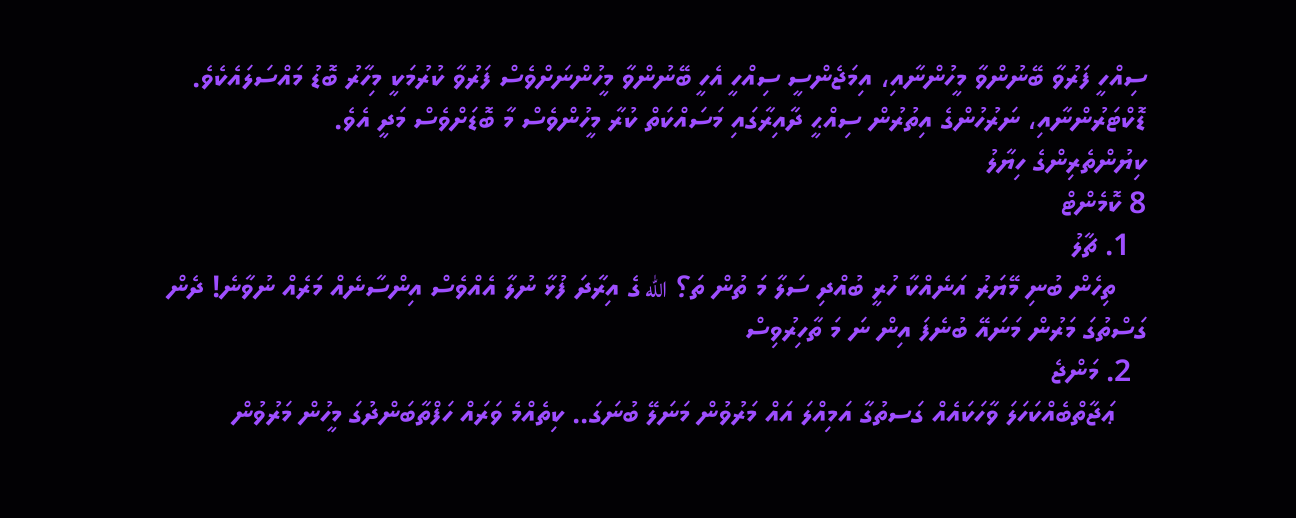ސިއްހީ ފަރުވާ ބޭނުންވާ މީހުންނާއި، އިމަޖެންސީ ސިއްހީ އެހީ ބޭނުންވާ މީހުންނަށްވެސް ފަރުވާ ކުރުމަކީ މިހާރު ބޮޑު މައްސަލައެކެވެ. ޑޮކްޓަރުންނާއި، ނަރުހުންގެ އިތުރުން ސިއްޙީ ދާއިރާގައި މަސައްކަތް ކުރާ މީހުންވެސް މާ ބޮޑަށްވެސް މަދީ އެވެ.
ކިޔުންތެރިންގެ ހިޔާލު
8 ކޮމެންޓް
  1. ޗާލު
    ތިހެން ބުނި މޭޔަރު އަނެއްކާ ހުރީ ބުއްދި ސަލާ މަ ތުން ތަ؟ الله ގެ އިރާދަ ފުޅާ ނުލާ އެއްވެސް އިންސާނެއް މަރެއް ނުވާނެ! ދެން ގަސްތުގަ މަރުން މަނައޭ ބުނެފަ އިން ނަ މަ ތާހިރުވިސް
  2. މަންޖެ
    ޢަޖާތްބެއްކަހަލަ ވާހަކައެއް ގަސތުގާ އަމިއްލަ އައް މަރުވުން މަނަލޭ ބުނަގަ.. ކިތެއްމެ ވަރައް ހަފްތާބަންދުގަ މީހުން މަރުވުން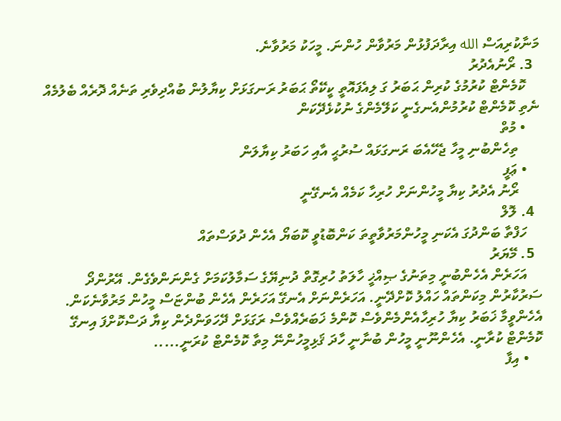މަނާކުރިއަސް الله އިރާދަފުޅުން މަރުވާން ހުންނަ. މީހަކު މަރުވާނެ.
  3. ރޯނުއެދުރު
    ކޮމެންޓް ކުރުމުގެ ކުރިން ޙަބަރު ގަ ލިއެފައޮތީ ކީކޭތޯ ޙަބަރު ރަނގަޅަށް ކިޔާލުން ބުއްދިވެރި ތަނެއް ދޮރެއް ބެލުމެއް ނެތި ކޮމެންޓް ކުރުމުންއެނގެނީ ކަލޭމެންގެ ނުކުޅެދޭކަން
    • މުތް
      ތިހެންބުނި މީހާ ޖެހޭއެބަ ރަނގަޅައް ސުރުޙީ އާއި ހަބަރު ކިޔާލަން
    • ޢަފީ
      ރޯނު އެދުރު ކިޔާ މީހުންނަށް ހުރިހާ ކަމެއް އެނގޭނީ
  4. ލޮލް
    ހަފްތާ ބަންދުގަ އެކަނި މީހުންމަރުވާތީތަ ކަންބޮޑުވީ ކޮބަޔޯ އެހެން ދުވަސްތައް
  5. މޭޔަރު
    އަހަރެން އެހެންބުނީ މިތަނުގެ ޞިއްޚީ ހާލަތު ހުރިގޮތް ދުނިޔޭގެ ސަމާލުކަމަށް ގެންނަންވެގެން. އޭރުންދޯ ސަރުކާރުން މިކަންތައް ހައްލު ކޮށްދޭނީ. އަހަރެންނަށް އެނގޭ އަހަރެން އެހެން ބުންޏަސް މީހުން މަރުވާނެކަން. އެހެންވީމާ ޚަބަރު ކިޔާ ހުރިހާއެންމެންވެސް ކޮންމެ ޚަބަރެއްވެސް ރަގަޅަށް ދޭހަވަންދެން ކިޔާ ދަސްކޮށްފަ އިނގޭ ކޮމެންޓް ކުރާނީ. އެހެންނޫނީ މީހުން ބުނާނީ ހާދަ ޤަޅިމީހުންނޭ މިތާ ކޮމެންޓް ކުރަނީ.....
    • އިފާ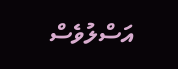އަސްލުވެސް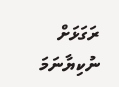ރަގަޅަށް ނުކިޔާނަމަ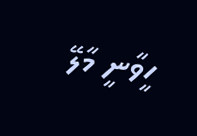ހީވާނީ މާލޭ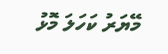މޭޔަރު ކަހަލަ މޮޅު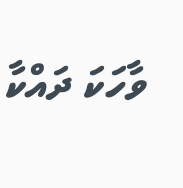ވާހަކަ ދައްކާ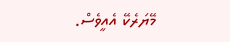މޭޔަރެކޭ އެއީވެސް.